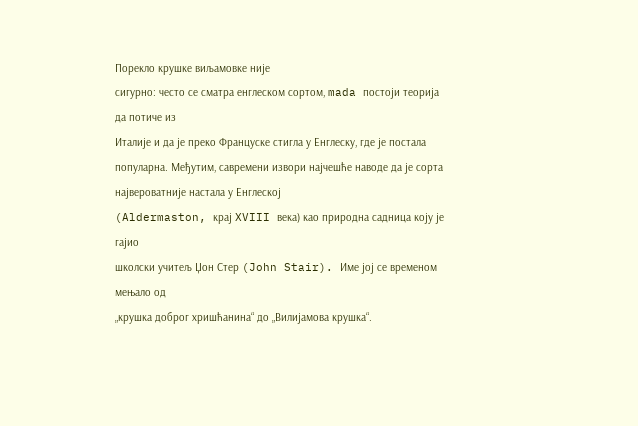Порекло крушке виљамовке није
сигурно: често се сматра енглеском сортом, mada постоји теорија да потиче из
Италије и да је преко Француске стигла у Енглеску, где је постала популарна. Међутим, савремени извори најчешће наводе да је сорта највероватније настала у Енглеској
(Aldermaston, крај XVIII века) као природна садница коју је гајио
школски учитељ Џон Стер (John Stair). Име јој се временом мењало од
„крушка доброг хришћанина“ до „Вилијамова крушка“.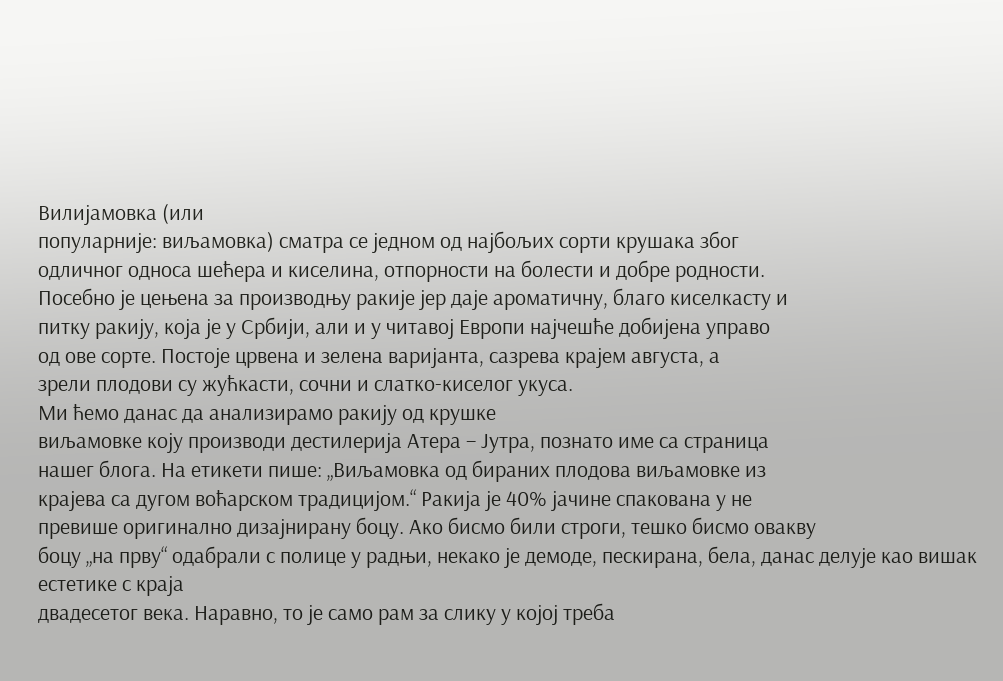Вилијамовка (или
популарније: виљамовка) сматра се једном од најбољих сорти крушака због
одличног односа шећера и киселина, отпорности на болести и добре родности.
Посебно је цењена за производњу ракије јер даје ароматичну, благо киселкасту и
питку ракију, која је у Србији, али и у читавој Европи најчешће добијена управо
од ове сорте. Постоје црвена и зелена варијанта, сазрева крајем августа, а
зрели плодови су жућкасти, сочни и слатко-киселог укуса.
Ми ћемо данас да анализирамо ракију од крушке
виљамовке коју производи дестилерија Атера – Јутра, познато име са страница
нашег блога. На етикети пише: „Виљамовка од бираних плодова виљамовке из
крајева са дугом воћарском традицијом.“ Ракија је 40% јачине спакована у не
превише оригинално дизајнирану боцу. Ако бисмо били строги, тешко бисмо овакву
боцу „на прву“ одабрали с полице у радњи, некако је демоде, пескирана, бела, данас делује као вишак естетике с краја
двадесетог века. Наравно, то је само рам за слику у којој треба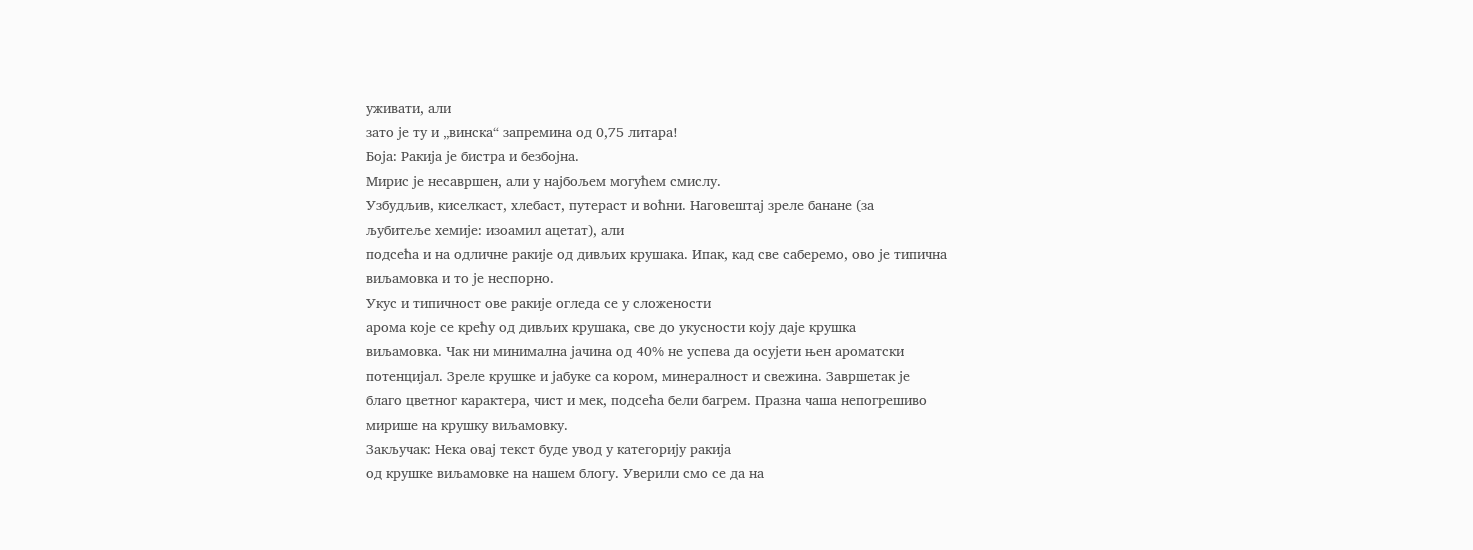уживати, али
зато је ту и „винска“ запремина од 0,75 литара!
Боја: Ракија је бистра и безбојна.
Мирис је несавршен, али у најбољем могућем смислу.
Узбудљив, киселкаст, хлебаст, путераст и воћни. Наговештај зреле банане (за
љубитеље хемије: изоамил ацетат), али
подсећа и на одличне ракије од дивљих крушака. Ипак, кад све саберемо, ово је типична
виљамовка и то је неспорно.
Укус и типичност ове ракије огледа се у сложености
арома које се крећу од дивљих крушака, све до укусности коју даје крушка
виљамовка. Чак ни минимална јачина од 40% не успева да осујети њен ароматски
потенцијал. Зреле крушке и јабуке са кором, минералност и свежина. Завршетак је
благо цветног карактера, чист и мек, подсећа бели багрем. Празна чаша непогрешиво
мирише на крушку виљамовку.
Закључак: Нека овај текст буде увод у категорију ракија
од крушке виљамовке на нашем блогу. Уверили смо се да на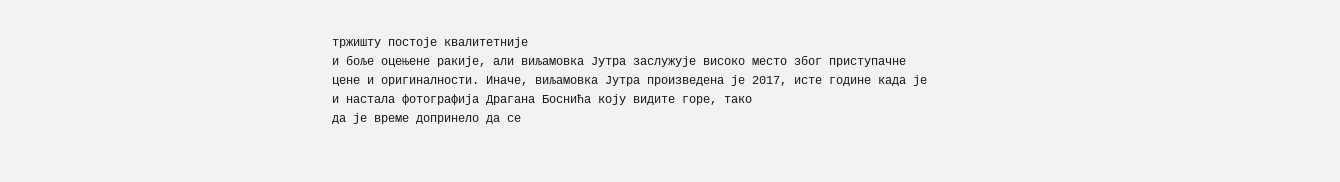тржишту постоје квалитетније
и боље оцењене ракије, али виљамовка Јутра заслужује високо место због приступачне
цене и оригиналности. Иначе, виљамовка Јутра произведена је 2017, исте године када је и настала фотографија Драгана Боснића коју видите горе, тако
да је време допринело да се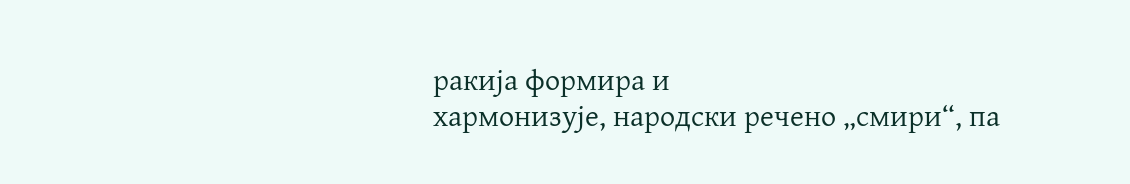ракија формира и
хармонизује, народски речено „смири“, па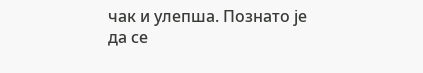чак и улепша. Познато је да се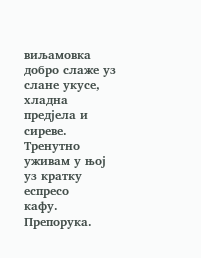виљамовка добро слаже уз
слане укусе, хладна предјела и сиреве. Тренутно уживам у њој уз кратку еспресо
кафу. Препорука.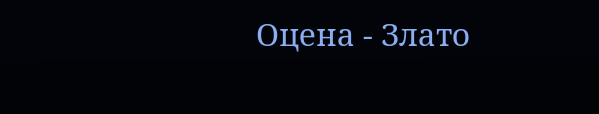Оцена - Злато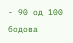- 90 од 100 бодова